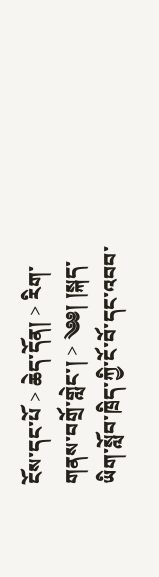ངོས་དང་པོ > ཆེད་དོན། > རིག་གནས་བགྲོ་གླེང་། > ༄༅། །སྐད་ཡིག་སློབ་ཁྲིད་ཀྱི་ངོ་བོ་དང་འབབ་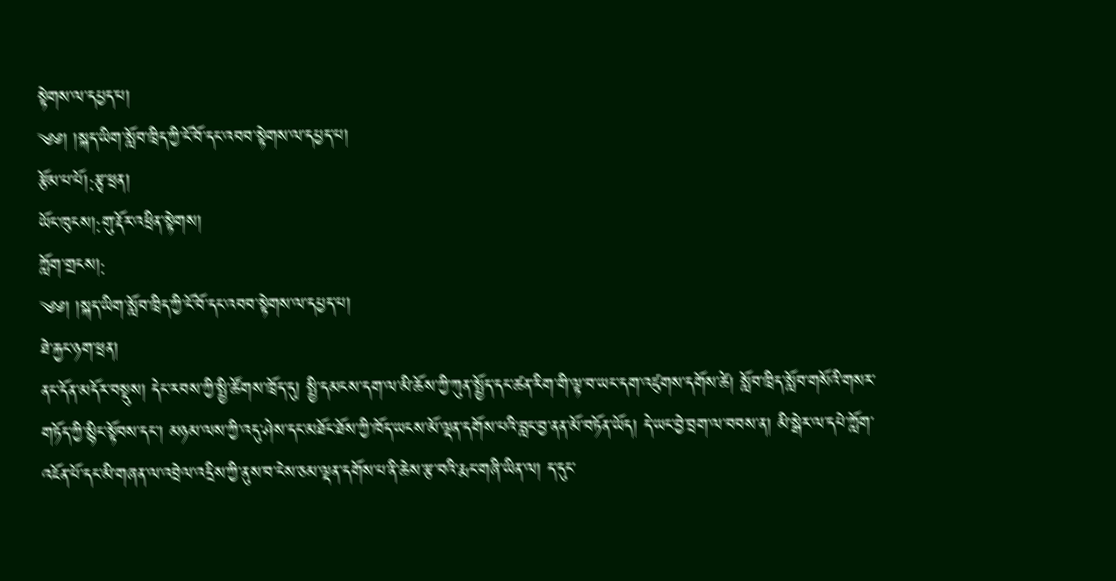སྟེགས་ལ་དཔྱད་པ།
༄༅། །སྐད་ཡིག་སློབ་ཁྲིད་ཀྱི་ངོ་བོ་དང་འབབ་སྟེགས་ལ་དཔྱད་པ།
རྩོམ་པ་པོ།:རྩྭ་ཕྲན།
ཡོང་ཁུངས།:གུ་རྡོར་འཕྲིན་སྟེགས།
ཀློག་གྲངས།:
༄༅། །སྐད་ཡིག་སློབ་ཁྲིད་ཀྱི་ངོ་བོ་དང་འབབ་སྟེགས་ལ་དཔྱད་པ།
ཐེ་རྐྱང་ཉག་ཕྲན།
ནང་དོན་མདོར་བསྡུས། དེང་རབས་ཀྱི་སྤྱི་ཚོགས་ཁྲོད་དུ། སྤྱི་དམངས་དག་ལ་མི་ཆོས་ཀྱི་ཀུན་སྤྱོད་དང་ཚན་རིག་གི་ལྟ་བ་ཡང་དག་འཛུགས་དགོས་ཚེ། སློབ་ཁྲིད་སློབ་གསོའི་གསར་གཏོད་ཀྱི་སྙིང་སྟོབས་དང་། མཉམ་ལས་ཀྱི་འདུ་ཤེས་དང་མཐོང་ཐོས་ཀྱི་ཁོད་ཡངས་མོ་ལྡན་དགོས་པའི་བླང་བྱ་ནན་མོ་བཏོན་ཡོད། དེ་ཡང་བྱེ་བྲག་ལ་བབས་ན། མི་སྒེར་ལ་དཔེ་ཀློག་འཇོན་པོ་དང་མི་གཞན་ལ་འབྲེལ་འདྲིས་ཀྱི་ནུས་བ་ངེས་ཅམ་ལྡན་དགོས་པ་ནི་ཆེས་རྩ་བའི་རྨང་གཞི་ཡིན་ལ། ད་དུང་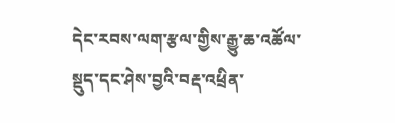དེང་རབས་ལག་རྩལ་གྱིས་རྒྱུ་ཆ་འཚོལ་སྡུད་དང་ཤེས་བྱའི་བརྡ་འཕྲིན་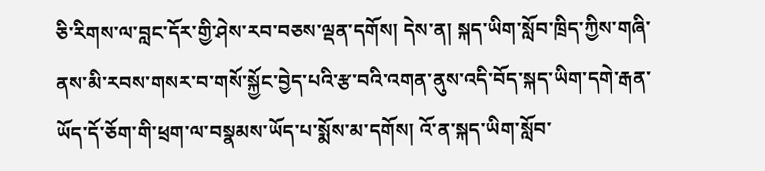ཅི་རིགས་ལ་བླང་དོར་གྱི་ཤེས་རབ་བཅས་ལྡན་དགོས། དེས་ན། སྐད་ཡིག་སློབ་ཁྲིད་ཀྱིས་གཞི་ནས་མི་རབས་གསར་བ་གསོ་སྐྱོང་བྱེད་པའི་རྩ་བའི་འགན་ནུས་འདི་བོད་སྐད་ཡིག་དགེ་རྒན་ཡོད་དོ་ཅོག་གི་ཕྲག་ལ་བསྣམས་ཡོད་པ་སྨོས་མ་དགོས། འོ་ན་སྐད་ཡིག་སློབ་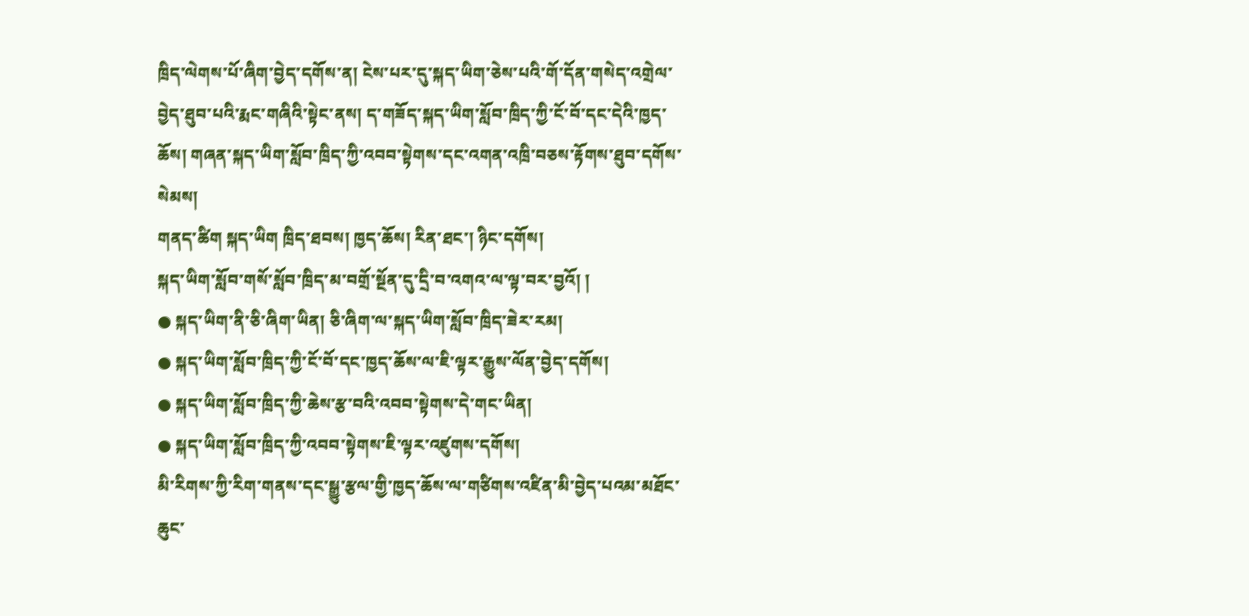ཁྲིད་ལེགས་པོ་ཞིག་བྱེད་དགོས་ན། ངེས་པར་དུ་སྐད་ཡིག་ཅེས་པའི་གོ་དོན་གསེད་འགྲེལ་བྱེད་ཐུབ་པའི་རྨང་གཞིའི་སྟེང་ནས། ད་གཟོད་སྐད་ཡིག་སློབ་ཁྲིད་ཀྱི་ངོ་བོ་དང་དེའི་ཁྱད་ཆོས། གཞན་སྐད་ཡིག་སློབ་ཁྲིད་ཀྱི་འབབ་སྟེགས་དང་འགན་འཁྲི་བཅས་རྟོགས་ཐུབ་དགོས་སེམས།
གནད་ཚིག སྐད་ཡིག ཁྲིད་ཐབས། ཁྱད་ཆོས། རིན་ཐང་། ཉིང་དགོས།
སྐད་ཡིག་སློབ་གསོ་སློབ་ཁྲིད་མ་བགྲོ་སྔོན་དུ་དྲི་བ་འགའ་ལ་ལྟ་བར་བྱའོ། །
● སྐད་ཡིག་ནི་ཅི་ཞིག་ཡིན། ཅི་ཞིག་ལ་སྐད་ཡིག་སློབ་ཁྲིད་ཟེར་རམ།
● སྐད་ཡིག་སློབ་ཁྲིད་ཀྱི་ངོ་བོ་དང་ཁྱད་ཆོས་ལ་ཇི་ལྟར་རྒྱུས་ལོན་བྱེད་དགོས།
● སྐད་ཡིག་སློབ་ཁྲིད་ཀྱི་ཆེས་རྩ་བའི་འབབ་སྟེགས་དེ་གང་ཡིན།
● སྐད་ཡིག་སློབ་ཁྲིད་ཀྱི་འབབ་སྟེགས་ཇི་ལྟར་འཛུགས་དགོས།
མི་རིགས་ཀྱི་རིག་གནས་དང་སྒྱུ་རྩལ་གྱི་ཁྱད་ཆོས་ལ་གཙིགས་འཛིན་མི་བྱེད་པའམ་མཐོང་ཆུང་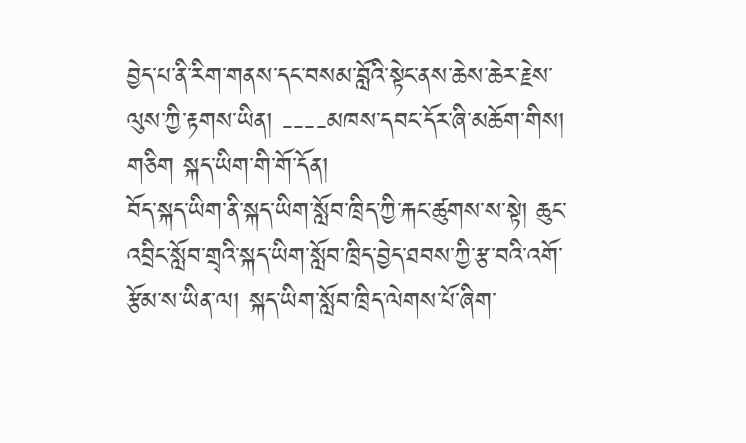བྱེད་པ་ནི་རིག་གནས་དང་བསམ་བློའི་སྟེང་ནས་ཆེས་ཆེར་རྗེས་ལུས་ཀྱི་རྟགས་ཡིན། ----མཁས་དབང་དོར་ཞི་མཆོག་གིས།
གཅིག སྐད་ཡིག་གི་གོ་དོན།
བོད་སྐད་ཡིག་ནི་སྐད་ཡིག་སློབ་ཁྲིད་ཀྱི་རྐང་ཚུགས་ས་སྟེ། ཆུང་འབྲིང་སློབ་གྲྭའི་སྐད་ཡིག་སློབ་ཁྲིད་བྱེད་ཐབས་ཀྱི་རྩ་བའི་འགོ་རྩོམ་ས་ཡིན་ལ། སྐད་ཡིག་སློབ་ཁྲིད་ལེགས་པོ་ཞིག་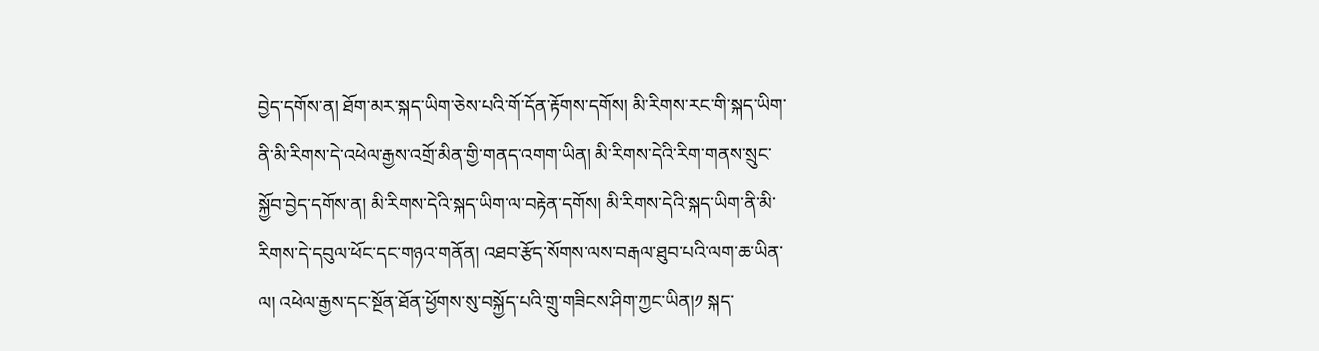བྱེད་དགོས་ན། ཐོག་མར་སྐད་ཡིག་ཅེས་པའི་གོ་དོན་རྟོགས་དགོས། མི་རིགས་རང་གི་སྐད་ཡིག་ནི་མི་རིགས་དེ་འཕེལ་རྒྱས་འགྲོ་མིན་གྱི་གནད་འགག་ཡིན། མི་རིགས་དེའི་རིག་གནས་སྲུང་སྐྱོབ་བྱེད་དགོས་ན། མི་རིགས་དེའི་སྐད་ཡིག་ལ་བརྟེན་དགོས། མི་རིགས་དེའི་སྐད་ཡིག་ནི་མི་རིགས་དེ་དབུལ་ཕོང་དང་གཉའ་གནོན། འཐབ་རྩོད་སོགས་ལས་བརྒལ་ཐུབ་པའི་ལག་ཆ་ཡིན་ལ། འཕེལ་རྒྱས་དང་སྔོན་ཐོན་ཕྱོགས་སུ་བསྐྱོད་པའི་གྲུ་གཟིངས་ཤིག་ཀྱང་ཡིན།༡ སྐད་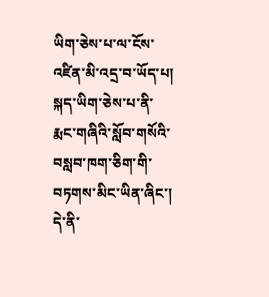ཡིག་ཅེས་པ་ལ་ངོས་འཛིན་མི་འདྲ་བ་ཡོད་པ།
སྐད་ཡིག་ཅེས་པ་ནི་རྨང་གཞིའི་སློབ་གསོའི་བསླབ་ཁག་ཅིག་གི་བཏགས་མིང་ཡིན་ཞིང་། དེ་ནི་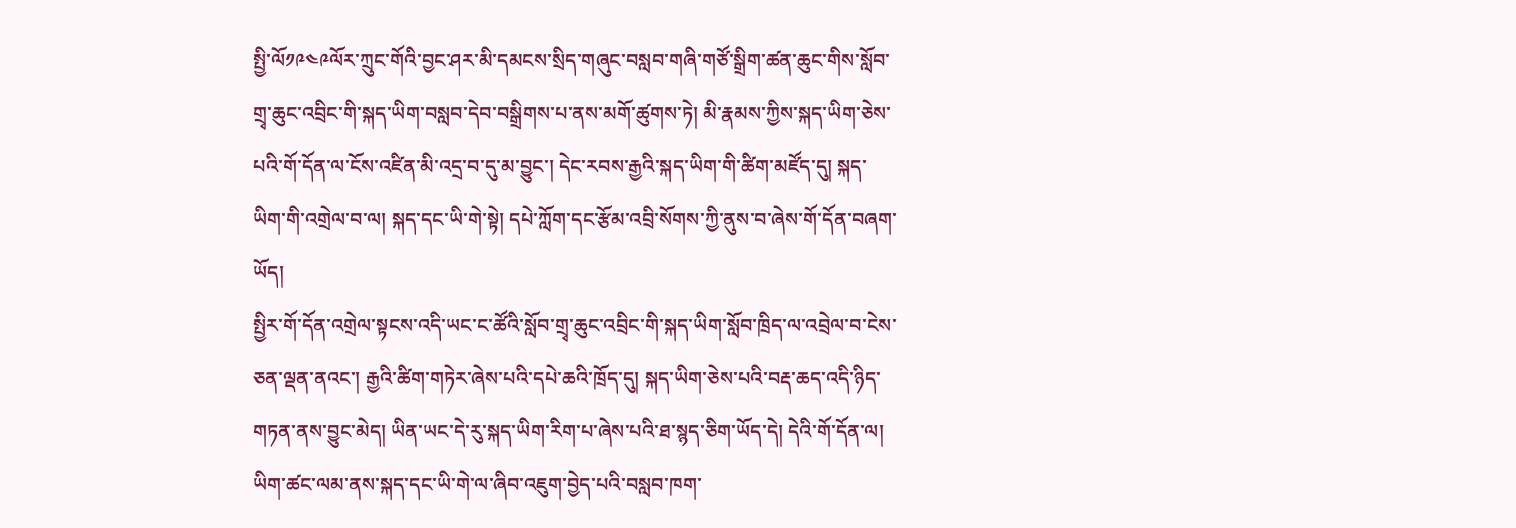སྤྱི་ལོ༡༩༤༩ལོར་ཀྲུང་གོའི་བྱང་ཤར་མི་དམངས་སྲིད་གཞུང་བསླབ་གཞི་གཙོ་སྒྲིག་ཚན་ཆུང་གིས་སློབ་གྲྭ་ཆུང་འབྲིང་གི་སྐད་ཡིག་བསླབ་དེབ་བསྒྲིགས་པ་ནས་མགོ་ཚུགས་ཏེ། མི་རྣམས་ཀྱིས་སྐད་ཡིག་ཅེས་པའི་གོ་དོན་ལ་ངོས་འཛིན་མི་འདྲ་བ་དུ་མ་བྱུང་། དེང་རབས་རྒྱའི་སྐད་ཡིག་གི་ཚིག་མཛོད་དུ། སྐད་ཡིག་གི་འགྲེལ་བ་ལ། སྐད་དང་ཡི་གེ་སྟེ། དཔེ་ཀློག་དང་རྩོམ་འབྲི་སོགས་ཀྱི་ནུས་བ་ཞེས་གོ་དོན་བཞག་ཡོད།
སྤྱིར་གོ་དོན་འགྲེལ་སྟངས་འདི་ཡང་ང་ཚོའི་སློབ་གྲྭ་ཆུང་འབྲིང་གི་སྐད་ཡིག་སློབ་ཁྲིད་ལ་འབྲེལ་བ་ངེས་ཅན་ལྡན་ནའང་། རྒྱའི་ཚིག་གཏེར་ཞེས་པའི་དཔེ་ཆའི་ཁྲོད་དུ། སྐད་ཡིག་ཅེས་པའི་བརྡ་ཆད་འདི་ཉིད་གཏན་ནས་བྱུང་མེད། ཡིན་ཡང་དེ་རུ་སྐད་ཡིག་རིག་པ་ཞེས་པའི་ཐ་སྙད་ཅིག་ཡོད་དེ། དེའི་གོ་དོན་ལ། ཡིག་ཚང་ལམ་ནས་སྐད་དང་ཡི་གེ་ལ་ཞིབ་འཇུག་བྱེད་པའི་བསླབ་ཁག་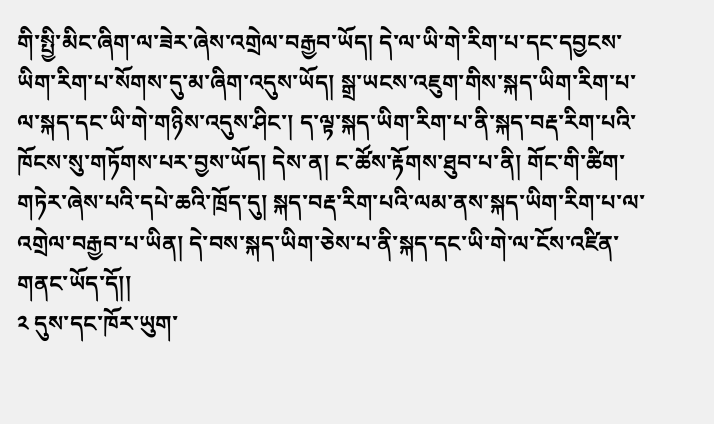གི་སྤྱི་མིང་ཞིག་ལ་ཟེར་ཞེས་འགྲེལ་བརྒྱབ་ཡོད། དེ་ལ་ཡི་གེ་རིག་པ་དང་དབྱངས་ཡིག་རིག་པ་སོགས་དུ་མ་ཞིག་འདུས་ཡོད། སྒྲ་ཡངས་འཇུག་གིས་སྐད་ཡིག་རིག་པ་ལ་སྐད་དང་ཡི་གེ་གཉིས་འདུས་ཤིང་། ད་ལྟ་སྐད་ཡིག་རིག་པ་ནི་སྐད་བརྡ་རིག་པའི་ཁོངས་སུ་གཏོགས་པར་བྱས་ཡོད། དེས་ན། ང་ཚོས་རྟོགས་ཐུབ་པ་ནི། གོང་གི་ཚིག་གཏེར་ཞེས་པའི་དཔེ་ཆའི་ཁྲོད་དུ། སྐད་བརྡ་རིག་པའི་ལམ་ནས་སྐད་ཡིག་རིག་པ་ལ་འགྲེལ་བརྒྱབ་པ་ཡིན། དེ་བས་སྐད་ཡིག་ཅེས་པ་ནི་སྐད་དང་ཡི་གེ་ལ་ངོས་འཛིན་གནང་ཡོད་དོ།།
༢ དུས་དང་ཁོར་ཡུག་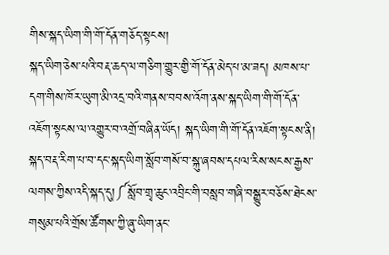གིས་སྐད་ཡིག་གི་གོ་དོན་གཅོད་སྟངས།
སྐད་ཡིག་ཅེས་པའི་བརྡ་ཆད་ལ་གཅིག་གྱུར་གྱི་གོ་དོན་མེད་པ་མ་ཟད། མཁས་པ་དག་གིས་ཁོར་ཡུག་མི་འདྲ་བའི་གནས་བབས་འོག་ནས་སྐད་ཡིག་གི་གོ་དོན་འཇོག་སྟངས་ལ་འགྱུར་བ་འགྲོ་བཞིན་ཡོད། སྐད་ཡིག་གི་གོ་དོན་འཇོག་སྟངས་ནི། སྐད་བརྡ་རིག་པ་བ་དང་སྐད་ཡིག་སློབ་གསོ་བ་སྐུ་ཞབས་དཔལ་རིས་སངས་རྒྱས་ལགས་ཀྱིས་འདི་སྐད་དུ།༼སློབ་གྲྭ་ཆུང་འབྲིང་གི་བསླབ་གཞི་བསྒྱུར་བཅོས་ཐེངས་གསུམ་པའི་གྲོས་ཚོགས་ཀྱི་ཞུ་ཡིག་ནང་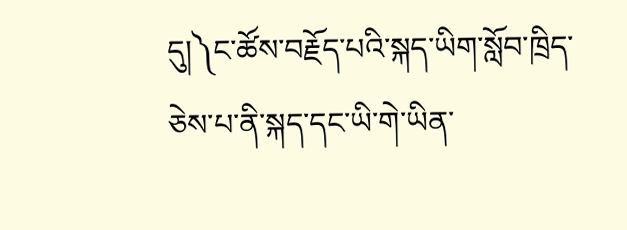དུ།༽ང་ཚོས་བརྗོད་པའི་སྐད་ཡིག་སློབ་ཁྲིད་ཅེས་པ་ནི་སྐད་དང་ཡི་གེ་ཡིན་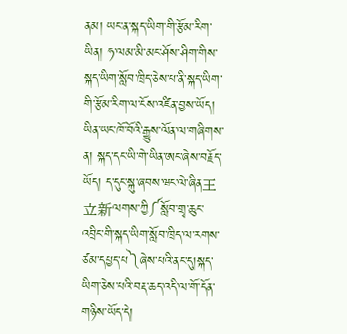ནམ། ཡང་ན་སྐད་ཡིག་གི་རྩོམ་རིག་ཡིན། ཧ་ལམ་མི་མང་ཤོས་ཤིག་གིས་སྐད་ཡིག་སློབ་ཁྲིད་ཅེས་པ་ནི་སྐད་ཡིག་གི་རྩོམ་རིག་ལ་ངོས་འཛིན་བྱས་ཡོད། ཡིན་ཡང་ཁོ་བོའི་རྒྱུས་ལོན་ལ་གཞིགས་ན། སྐད་དང་ཡི་གེ་ཡིན་ཨང་ཞེས་བརྗོད་ཡོད། ད་དུང་སྐུ་ཞབས་ཝང་ལེ་ཞིན王立新ལགས་ཀྱི༼སློབ་གྲྭ་ཆུང་འབྲིང་གི་སྐད་ཡིག་སློབ་ཁྲིད་ལ་རགས་ཙམ་དཔྱད་པ༽ཞེས་པའི་ནང་དུ།སྐད་ཡིག་ཅེས་པའི་བརྡ་ཆད་འདི་ལ་གོ་དོན་གཉིས་ཡོད་དེ།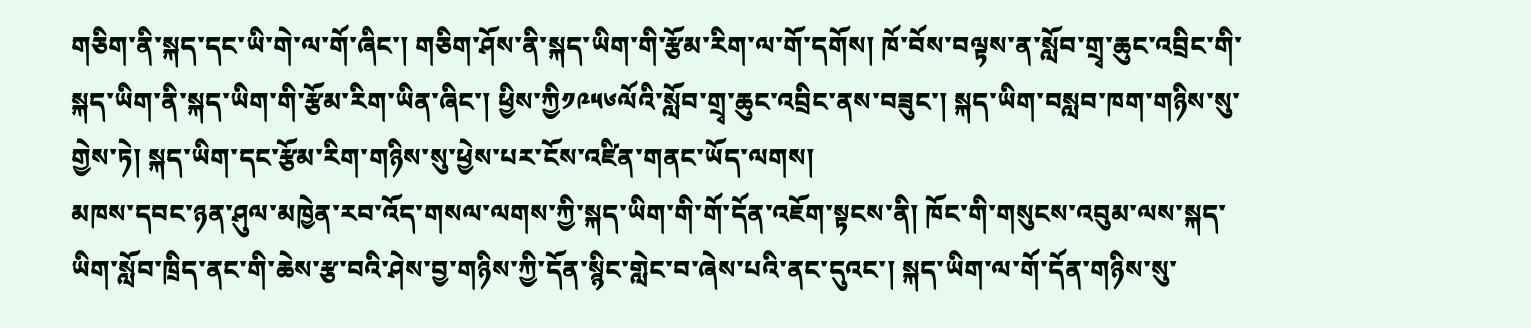གཅིག་ནི་སྐད་དང་ཡི་གེ་ལ་གོ་ཞིང་། གཅིག་ཤོས་ནི་སྐད་ཡིག་གི་རྩོམ་རིག་ལ་གོ་དགོས། ཁོ་བོས་བལྟས་ན་སློབ་གྲྭ་ཆུང་འབྲིང་གི་སྐད་ཡིག་ནི་སྐད་ཡིག་གི་རྩོམ་རིག་ཡིན་ཞིང་། ཕྱིས་ཀྱི༡༩༥༦ལོའི་སློབ་གྲྭ་ཆུང་འབྲིང་ནས་བཟུང་། སྐད་ཡིག་བསླབ་ཁག་གཉིས་སུ་གྱེས་ཏེ། སྐད་ཡིག་དང་རྩོམ་རིག་གཉིས་སུ་ཕྱེས་པར་ངོས་འཛིན་གནང་ཡོད་ལགས།
མཁས་དབང་ཉན་ཤུལ་མཁྱེན་རབ་འོད་གསལ་ལགས་ཀྱི་སྐད་ཡིག་གི་གོ་དོན་འཇོག་སྟངས་ནི། ཁོང་གི་གསུངས་འབུམ་ལས་སྐད་ཡིག་སློབ་ཁྲིད་ནང་གི་ཆེས་རྩ་བའི་ཤེས་བྱ་གཉིས་ཀྱི་དོན་སྙིང་གླེང་བ་ཞེས་པའི་ནང་དུའང་། སྐད་ཡིག་ལ་གོ་དོན་གཉིས་སུ་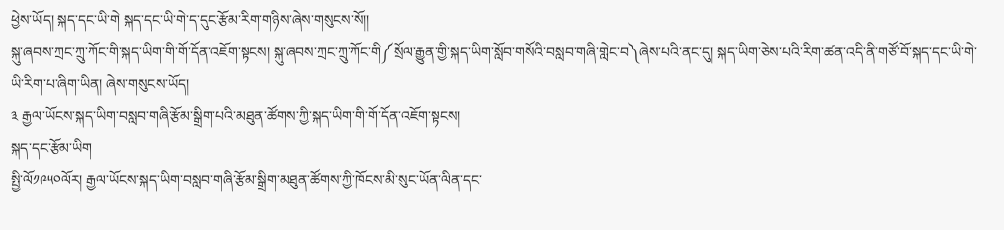ཕྱེས་ཡོད། སྐད་དང་ཡི་གེ སྐད་དང་ཡི་གེ་ད་དུང་རྩོམ་རིག་གཉིས་ཞེས་གསུངས་སོ།།
སྐུ་ཞབས་ཀྲང་ཀྲུ་ཀོང་གི་སྐད་ཡིག་གི་གོ་དོན་འཇོག་སྟངས། སྐུ་ཞབས་ཀྲང་ཀྲུ་ཀོང་གི༼སྲོལ་རྒྱུན་གྱི་སྐད་ཡིག་སློབ་གསོའི་བསླབ་གཞི་གླེང་བ༽ཞེས་པའི་ནང་དུ། སྐད་ཡིག་ཅེས་པའི་རིག་ཚན་འདི་ནི་གཙོ་བོ་སྐད་དང་ཡི་གེ་ཡི་རིག་པ་ཞིག་ཡིན། ཞེས་གསུངས་ཡོད།
༣ རྒྱལ་ཡོངས་སྐད་ཡིག་བསླབ་གཞི་རྩོམ་སྒྲིག་པའི་མཐུན་ཚོགས་ཀྱི་སྐད་ཡིག་གི་གོ་དོན་འཇོག་སྟངས།
སྐད་དང་རྩོམ་ཡིག
སྤྱི་ལོ༡༩༥༠ལོར། རྒྱལ་ཡོངས་སྐད་ཡིག་བསླབ་གཞི་རྩོམ་སྒྲིག་མཐུན་ཚོགས་ཀྱི་ཁོངས་མི་སུང་ཡོན་ལིན་དང་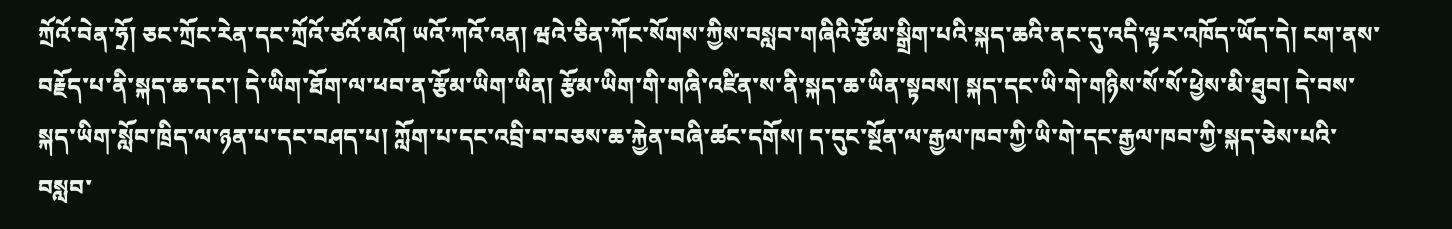ཀྲོའོ་བེན་ཧྲོ། ཅང་ཀྲོང་རེན་དང་ཀྲོའོ་ཙའོ་མའོ། ཡའོ་ཀའོ་འན། ཝའེ་ཅིན་ཀོང་སོགས་ཀྱིས་བསླབ་གཞིའི་རྩོམ་སྒྲིག་པའི་སྐད་ཆའི་ནང་དུ་འདི་ལྟར་འཁོད་ཡོད་དེ། ངག་ནས་བརྗོད་པ་ནི་སྐད་ཆ་དང་། དེ་ཡིག་ཐོག་ལ་ཕབ་ན་རྩོམ་ཡིག་ཡིན། རྩོམ་ཡིག་གི་གཞི་འཛིན་ས་ནི་སྐད་ཆ་ཡིན་སྟབས། སྐད་དང་ཡི་གེ་གཉིས་སོ་སོ་ཕྱེས་མི་ཐུབ། དེ་བས་སྐད་ཡིག་སློབ་ཁྲིད་ལ་ཉན་པ་དང་བཤད་པ། ཀློག་པ་དང་འབྲི་བ་བཅས་ཆ་རྐྱེན་བཞི་ཚང་དགོས། ད་དུང་སྔོན་ལ་རྒྱལ་ཁབ་ཀྱི་ཡི་གེ་དང་རྒྱལ་ཁབ་ཀྱི་སྐད་ཅེས་པའི་བསླབ་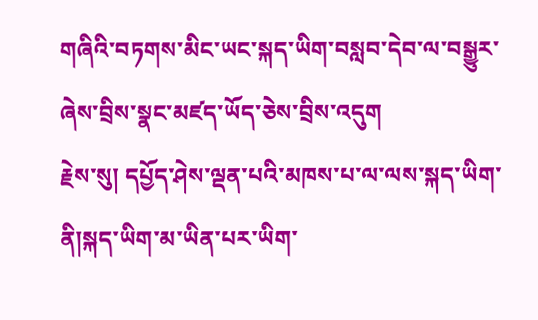གཞིའི་བཏགས་མིང་ཡང་སྐད་ཡིག་བསླབ་དེབ་ལ་བསྒྱུར་ཞེས་བྲིས་སྣང་མཛད་ཡོད་ཅེས་བྲིས་འདུག
རྗེས་སུ། དཔྱོད་ཤེས་ལྡན་པའི་མཁས་པ་ལ་ལས་སྐད་ཡིག་ནི།སྐད་ཡིག་མ་ཡིན་པར་ཡིག་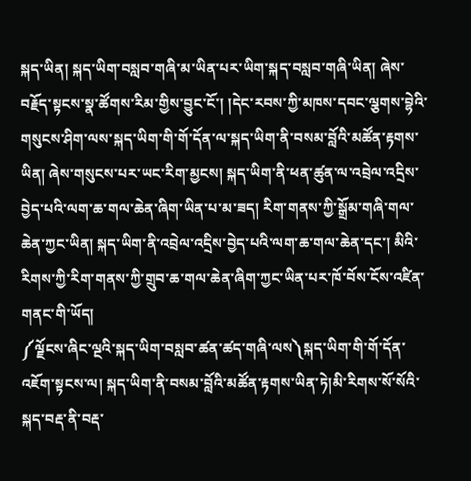སྐད་ཡིན། སྐད་ཡིག་བསླབ་གཞི་མ་ཡིན་པར་ཡིག་སྐད་བསླབ་གཞི་ཡིན། ཞེས་བརྗོད་སྟངས་སྣ་ཚོགས་རིམ་གྱིས་བྱུང་ངོ་། །དེང་རབས་ཀྱི་མཁས་དབང་ལྕགས་བྷེའི་གསུངས་ཤིག་ལས་སྐད་ཡིག་གི་གོ་དོན་ལ་སྐད་ཡིག་ནི་བསམ་བློའི་མཚོན་རྟགས་ཡིན། ཞེས་གསུངས་པར་ཡང་རིག་མྱངས། སྐད་ཡིག་ནི་ཕན་ཚུན་ལ་འབྲེལ་འདྲིས་བྱེད་པའི་ལག་ཆ་གལ་ཆེན་ཞིག་ཡིན་པ་མ་ཟད། རིག་གནས་ཀྱི་སྒྲོམ་གཞི་གལ་ཆེན་ཀྱང་ཡིན། སྐད་ཡིག་ནི་འབྲེལ་འདྲིས་བྱེད་པའི་ལག་ཆ་གལ་ཆེན་དང་། མིའི་རིགས་ཀྱི་རིག་གནས་ཀྱི་གྲུབ་ཆ་གལ་ཆེན་ཞིག་ཀྱང་ཡིན་པར་ཁོ་བོས་ངོས་འཛིན་གནང་གི་ཡོད།
༼ལྗོངས་ཞིང་ལྔའི་སྐད་ཡིག་བསླབ་ཚན་ཚད་གཞི་ལས༽སྐད་ཡིག་གི་གོ་དོན་འཇོག་སྟངས་ལ། སྐད་ཡིག་ནི་བསམ་བློའི་མཚོན་རྟགས་ཡིན་ཏེ།མི་རིགས་སོ་སོའི་སྐད་བརྡ་ནི་བརྡ་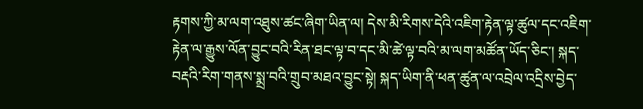རྟགས་ཀྱི་མ་ལག་འཐུས་ཚང་ཞིག་ཡིན་ལ། དེས་མི་རིགས་དེའི་འཇིག་རྟེན་ལྟ་ཚུལ་དང་འཇིག་རྟེན་ལ་རྒྱུས་ལོན་བྱུང་བའི་རིན་ཐང་ལྟ་བ་དང་མི་ཚེ་ལྟ་བའི་མ་ལག་མཚོན་ཡོད་ཅིང་། སྐད་བརྡའི་རིག་གནས་སྨྲ་བའི་གྲུབ་མཐའ་བྱུང་སྟེ། སྐད་ཡིག་ནི་ཕན་ཚུན་ལ་འབྲེལ་འདྲིས་བྱེད་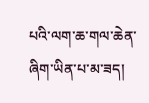པའི་ལག་ཆ་གལ་ཆེན་ཞིག་ཡིན་པ་མ་ཟད།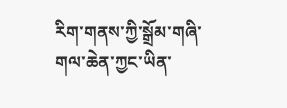རིག་གནས་ཀྱི་སྒྲོམ་གཞི་གལ་ཆེན་ཀྱང་ཡིན་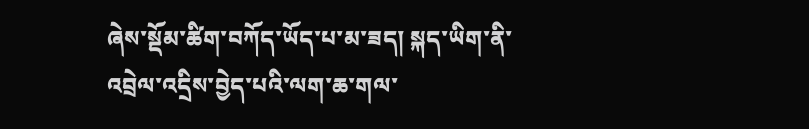ཞེས་སྡོམ་ཚིག་བཀོད་ཡོད་པ་མ་ཟད། སྐད་ཡིག་ནི་འབྲེལ་འདྲིས་བྱེད་པའི་ལག་ཆ་གལ་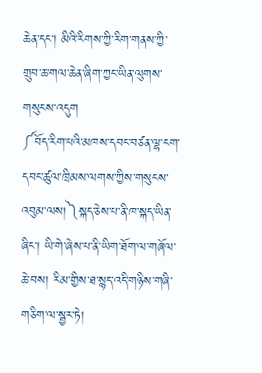ཆེན་དང་། མིའི་རིགས་ཀྱི་རིག་གནས་ཀྱི་གྲུབ་ཆ་གལ་ཆེན་ཞིག་ཀྱང་ཡིན་ལུགས་གསུངས་འདུག
༼བོད་རིག་པའི་མཁས་དབང་བཙན་ལྷ་ངག་དབང་ཚུལ་ཁྲིམས་ལགས་ཀྱིས་གསུངས་འབུམ་ལས།༽སྐད་ཅེས་པ་ནི་ཁ་སྐད་ཡིན་ཞིང་། ཡི་གེ་ཞེས་པ་ནི་ཡིག་ཐོག་ལ་གཞོལ་ཆེ་བས། རིམ་གྱིས་ཐ་སྙད་འདི་གཉིས་གཞི་གཅིག་ལ་སྦྱར་ཏེ།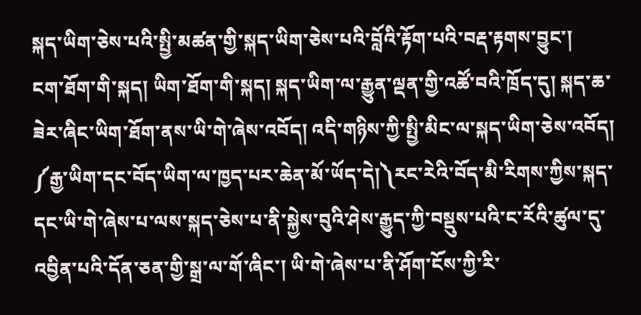སྐད་ཡིག་ཅེས་པའི་སྤྱི་མཚན་གྱི་སྐད་ཡིག་ཅེས་པའི་བློའི་རྟོག་པའི་བརྡ་རྟགས་བྱུང་།
ངག་ཐོག་གི་སྐད། ཡིག་ཐོག་གི་སྐད། སྐད་ཡིག་ལ་རྒྱུན་ལྡན་གྱི་འཚོ་བའི་ཁྲོད་དུ། སྐད་ཆ་ཟེར་ཞིང་ཡིག་ཐོག་ནས་ཡི་གེ་ཞེས་འབོད། འདི་གཉིས་ཀྱི་སྤྱི་མིང་ལ་སྐད་ཡིག་ཅེས་འབོད།
༼རྒྱ་ཡིག་དང་བོད་ཡིག་ལ་ཁྱད་པར་ཆེན་མོ་ཡོད་དེ།༽རང་རེའི་བོད་མི་རིགས་ཀྱིས་སྐད་དང་ཡི་གེ་ཞེས་པ་ལས་སྐད་ཅེས་པ་ནི་སྐྱེས་བུའི་ཤེས་རྒྱུད་ཀྱི་བསྡུས་པའི་ང་རོའི་ཚུལ་དུ་འབྱིན་པའི་དོན་ཅན་གྱི་སྒྲ་ལ་གོ་ཞིང་། ཡི་གེ་ཞེས་པ་ནི་ཤོག་ངོས་ཀྱི་རི་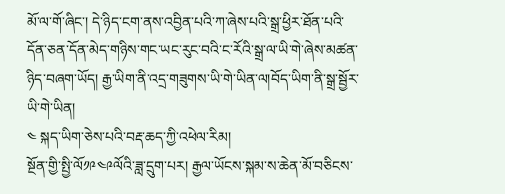མོ་ལ་གོ་ཞིང་། དེ་ཉིད་ངག་ནས་འབྱིན་པའི་ཀ་ཞེས་པའི་སྒྲ་ཕྱིར་ཐོན་པའི་དོན་ཅན་དོན་མེད་གཉིས་གང་ཡང་རུང་བའི་ང་རོའི་སྒྲ་ལ་ཡི་གེ་ཞེས་མཚན་ཉིད་བཞག་ཡོད། རྒྱ་ཡིག་ནི་འདྲ་གཟུགས་ཡི་གེ་ཡིན་ལ།བོད་ཡིག་ནི་སྒྲ་སྦྱོར་ཡི་གེ་ཡིན།
༤ སྐད་ཡིག་ཅེས་པའི་བརྡ་ཆད་ཀྱི་འཕེལ་རིམ།
སྔོན་གྱི་སྤྱི་ལོ༡༩༤༩ལོའི་ཟླ་དྲུག་པར། རྒྱལ་ཡོངས་སྐམ་ས་ཆེན་མོ་བཅིངས་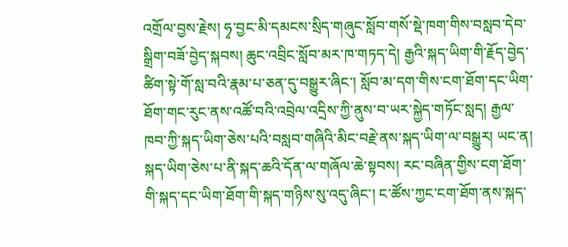འགྲོལ་བྱས་རྗེས། ཧྭ་བྱང་མི་དམངས་སྲིད་གཞུང་སློབ་གསོ་སྡེ་ཁག་གིས་བསླབ་དེབ་སྒྲིག་བཟོ་བྱེད་སྐབས། ཆུང་འབྲིང་སློབ་མར་ཁ་གཏད་དེ། རྒྱའི་སྐད་ཡིག་གི་རྗོད་བྱེད་ཚིག་སྟེ་གོ་སླ་བའི་རྣམ་པ་ཅན་དུ་བསྒྱུར་ཞིང་། སློབ་མ་དག་གིས་ངག་ཐོག་དང་ཡིག་ཐོག་གང་རུང་ནས་འཚོ་བའི་འབྲེལ་འདྲིས་ཀྱི་ནུས་བ་ཡར་སྐྱེད་གཏོང་སླད། རྒྱལ་ཁབ་ཀྱི་སྐད་ཡིག་ཅེས་པའི་བསླབ་གཞིའི་མིང་བརྗེ་ནས་སྐད་ཡིག་ལ་བསྒྱུར། ཡང་ན། སྐད་ཡིག་ཅེས་པ་ནི་སྐད་ཆའི་དོན་ལ་གཞོལ་ཆེ་སྟབས། རང་བཞིན་གྱིས་ངག་ཐོག་གི་སྐད་དང་ཡིག་ཐོག་གི་སྐད་གཉིས་སུ་འདུ་ཞིང་། ང་ཚོས་ཀྱང་ངག་ཐོག་ནས་སྐད་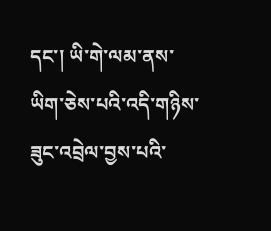དང་། ཡི་གེ་ལམ་ནས་ཡིག་ཅེས་པའི་འདི་གཉིས་ཟུང་འབྲེལ་བྱས་པའི་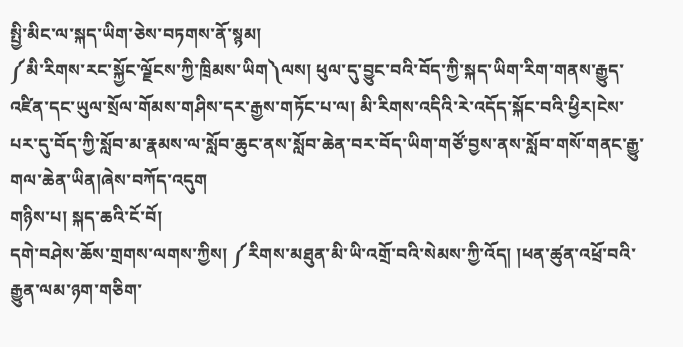སྤྱི་མིང་ལ་སྐད་ཡིག་ཅེས་བཏགས་ནོ་སྙམ།
༼མི་རིགས་རང་སྐྱོང་ལྗོངས་ཀྱི་ཁྲིམས་ཡིག༽ལས། ཕུལ་དུ་བྱུང་བའི་བོད་ཀྱི་སྐད་ཡིག་རིག་གནས་རྒྱུད་འཛིན་དང་ཡུལ་སྲོལ་གོམས་གཤིས་དར་རྒྱས་གཏོང་པ་ལ། མི་རིགས་འདིའི་རེ་འདོད་སྐོང་བའི་ཕྱིར།ངེས་པར་དུ་བོད་ཀྱི་སློབ་མ་རྣམས་ལ་སློབ་ཆུང་ནས་སློབ་ཆེན་བར་བོད་ཡིག་གཙོ་བྱས་ནས་སློབ་གསོ་གནང་རྒྱུ་གལ་ཆེན་ཡིན།ཞེས་བཀོད་འདུག
གཉིས་པ། སྐད་ཆའི་ངོ་བོ།
དགེ་བཤེས་ཆོས་གྲགས་ལགས་ཀྱིས། ༼རིགས་མཐུན་མི་ཡི་འགྲོ་བའི་སེམས་ཀྱི་འོད། །ཕན་ཚུན་འཕྲོ་བའི་རྒྱུན་ལམ་ཉག་གཅིག་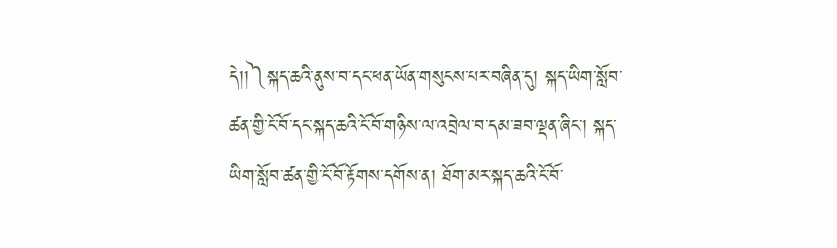དེ།།༽སྐད་ཆའི་ནུས་བ་དང་ཕན་ཡོན་གསུངས་པར་བཞིན་དུ། སྐད་ཡིག་སློབ་ཚན་གྱི་ངོ་བོ་དང་སྐད་ཆའི་ངོ་བོ་གཉིས་ལ་འབྲེལ་བ་དམ་ཟབ་ལྡན་ཞིང་། སྐད་ཡིག་སློབ་ཚན་གྱི་ངོ་བོ་རྟོགས་དགོས་ན། ཐོག་མར་སྐད་ཆའི་ངོ་བོ་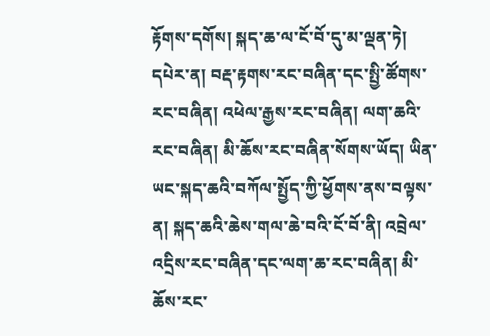རྟོགས་དགོས། སྐད་ཆ་ལ་ངོ་བོ་དུ་མ་ལྡན་ཏེ། དཔེར་ན། བརྡ་རྟགས་རང་བཞིན་དང་སྤྱི་ཚོགས་རང་བཞིན། འཕེལ་རྒྱས་རང་བཞིན། ལག་ཆའི་རང་བཞིན། མི་ཆོས་རང་བཞིན་སོགས་ཡོད། ཡིན་ཡང་སྐད་ཆའི་བཀོལ་སྤྱོད་ཀྱི་ཕྱོགས་ནས་བལྟས་ན། སྐད་ཆའི་ཆེས་གལ་ཆེ་བའི་ངོ་བོ་ནི། འབྲེལ་འདྲིས་རང་བཞིན་དང་ལག་ཆ་རང་བཞིན། མི་ཆོས་རང་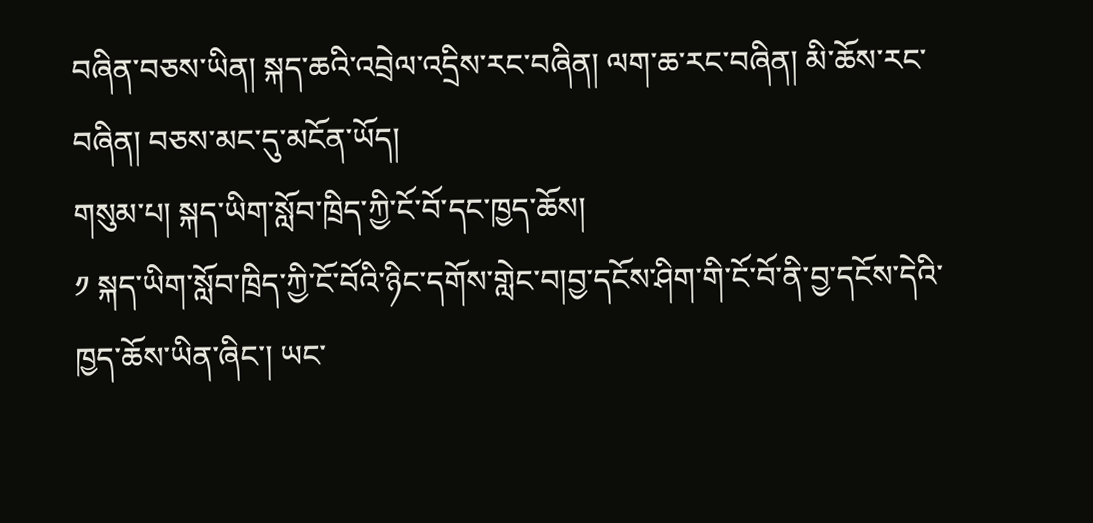བཞིན་བཅས་ཡིན། སྐད་ཆའི་འབྲེལ་འདྲིས་རང་བཞིན། ལག་ཆ་རང་བཞིན། མི་ཆོས་རང་བཞིན། བཅས་མང་དུ་མངོན་ཡོད།
གསུམ་པ། སྐད་ཡིག་སློབ་ཁྲིད་ཀྱི་ངོ་བོ་དང་ཁྱད་ཆོས།
༡ སྐད་ཡིག་སློབ་ཁྲིད་ཀྱི་ངོ་བོའི་ཉིང་དགོས་གླེང་བ།བྱ་དངོས་ཤིག་གི་ངོ་བོ་ནི་བྱ་དངོས་དེའི་ཁྱད་ཆོས་ཡིན་ཞིང་། ཡང་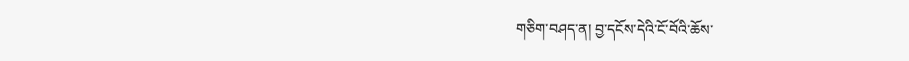གཅིག་བཤད་ན། བྱ་དངོས་དེའི་ངོ་བོའི་ཆོས་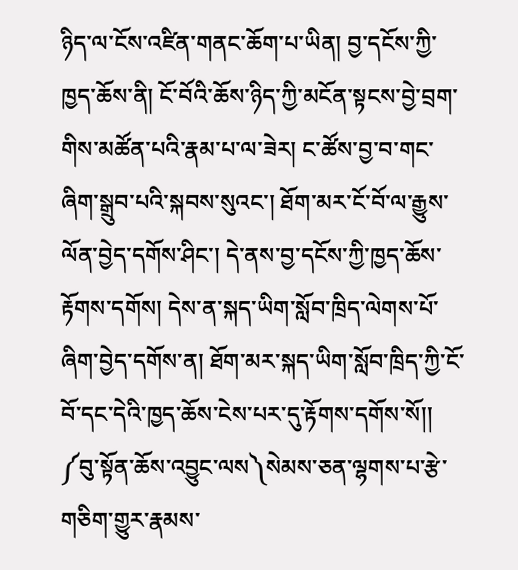ཉིད་ལ་ངོས་འཛིན་གནང་ཆོག་པ་ཡིན། བྱ་དངོས་ཀྱི་ཁྱད་ཆོས་ནི། ངོ་བོའི་ཆོས་ཉིད་ཀྱི་མངོན་སྟངས་བྱེ་བྲག་གིས་མཚོན་པའི་རྣམ་པ་ལ་ཟེར། ང་ཚོས་བྱ་བ་གང་ཞིག་སྒྲུབ་པའི་སྐབས་སུའང་། ཐོག་མར་ངོ་བོ་ལ་རྒྱུས་ལོན་བྱེད་དགོས་ཤིང་། དེ་ནས་བྱ་དངོས་ཀྱི་ཁྱད་ཆོས་རྟོགས་དགོས། དེས་ན་སྐད་ཡིག་སློབ་ཁྲིད་ལེགས་པོ་ཞིག་བྱེད་དགོས་ན། ཐོག་མར་སྐད་ཡིག་སློབ་ཁྲིད་ཀྱི་ངོ་བོ་དང་དེའི་ཁྱད་ཆོས་ངེས་པར་དུ་རྟོགས་དགོས་སོ།། ༼བུ་སྟོན་ཆོས་འབྱུང་ལས༽སེམས་ཅན་ལྷགས་པ་རྩེ་གཅིག་གྱུར་རྣམས་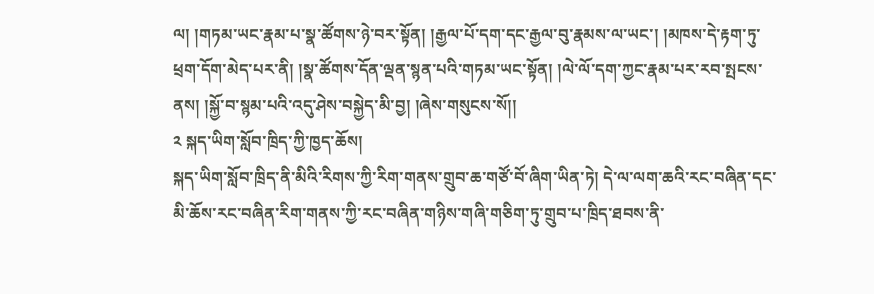ལ། །གཏམ་ཡང་རྣམ་པ་སྣ་ཚོགས་ཉེ་བར་སྟོན། །རྒྱལ་པོ་དག་དང་རྒྱལ་བུ་རྣམས་ལ་ཡང་། །མཁས་དེ་རྟག་ཏུ་ཕྲག་དོག་མེད་པར་ནི། །སྣ་ཚོགས་དོན་ལྡན་སྙན་པའི་གཏམ་ཡང་སྟོན། །ལེ་ལོ་དག་ཀྱང་རྣམ་པར་རབ་སྤངས་ནས། །སྐྱོ་བ་སྙམ་པའི་འདུ་ཤེས་བསྐྱེད་མི་བྱ། །ཞེས་གསུངས་སོ།།
༢ སྐད་ཡིག་སློབ་ཁྲིད་ཀྱི་ཁྱད་ཆོས།
སྐད་ཡིག་སློབ་ཁྲིད་ནི་མིའི་རིགས་ཀྱི་རིག་གནས་གྲུབ་ཆ་གཙོ་བོ་ཞིག་ཡིན་ཏེ། དེ་ལ་ལག་ཆའི་རང་བཞིན་དང་མི་ཆོས་རང་བཞིན་རིག་གནས་ཀྱི་རང་བཞིན་གཉིས་གཞི་གཅིག་ཏུ་གྲུབ་པ་ཁྲིད་ཐབས་ནི་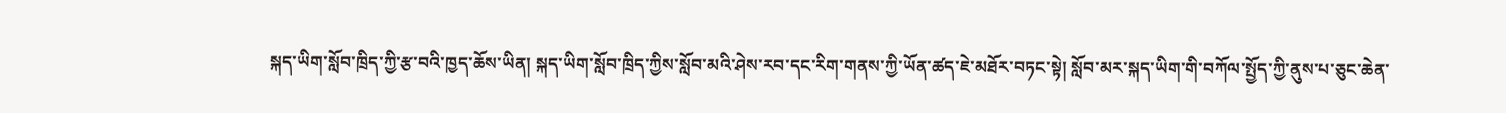སྐད་ཡིག་སློབ་ཁྲིད་ཀྱི་རྩ་བའི་ཁྱད་ཆོས་ཡིན། སྐད་ཡིག་སློབ་ཁྲིད་ཀྱིས་སློབ་མའི་ཤེས་རབ་དང་རིག་གནས་ཀྱི་ཡོན་ཚད་ཇེ་མཐོར་བཏང་སྟེ། སློབ་མར་སྐད་ཡིག་གི་བཀོལ་སྤྱོད་ཀྱི་ནུས་པ་ཅུང་ཆེན་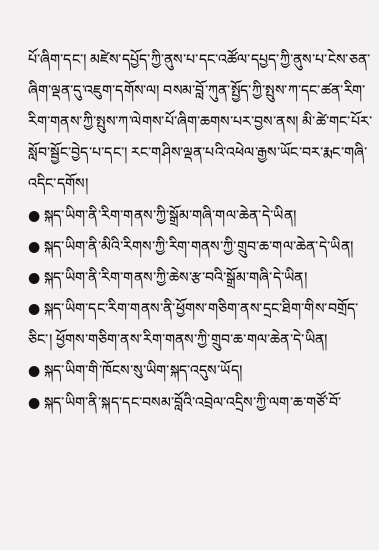པོ་ཞིག་དང་། མཛེས་དཔྱོད་ཀྱི་ནུས་པ་དང་འཚོལ་དཔྱད་ཀྱི་ནུས་པ་ངེས་ཅན་ཞིག་ལྡན་དུ་འཇུག་དགོས་ལ། བསམ་བློ་ཀུན་སྤྱོད་ཀྱི་སྤུས་ཀ་དང་ཚན་རིག་རིག་གནས་ཀྱི་སྤུས་ཀ་ལེགས་པོ་ཞིག་ཆགས་པར་བྱས་ནས། མི་ཚེ་གང་པོར་སློབ་སྦྱོང་བྱེད་པ་དང་། རང་གཤིས་ལྡན་པའི་འཕེལ་རྒྱས་ཡོང་བར་རྨང་གཞི་འདིང་དགོས།
● སྐད་ཡིག་ནི་རིག་གནས་ཀྱི་སྒྲོམ་གཞི་གལ་ཆེན་དེ་ཡིན།
● སྐད་ཡིག་ནི་མིའི་རིགས་ཀྱི་རིག་གནས་ཀྱི་གྲུབ་ཆ་གལ་ཆེན་དེ་ཡིན།
● སྐད་ཡིག་ནི་རིག་གནས་ཀྱི་ཆེས་རྩ་བའི་སྒྲོམ་གཞི་དེ་ཡིན།
● སྐད་ཡིག་དང་རིག་གནས་ནི་ཕྱོགས་གཅིག་ནས་དྲང་ཐིག་གིས་བགྲོད་ཅིང་། ཕྱོགས་གཅིག་ནས་རིག་གནས་ཀྱི་གྲུབ་ཆ་གལ་ཆེན་དེ་ཡིན།
● སྐད་ཡིག་གི་ཁོངས་སུ་ཡིག་སྐད་འདུས་ཡོད།
● སྐད་ཡིག་ནི་སྐད་དང་བསམ་བློའི་འབྲེལ་འདྲིས་ཀྱི་ལག་ཆ་གཙོ་བོ་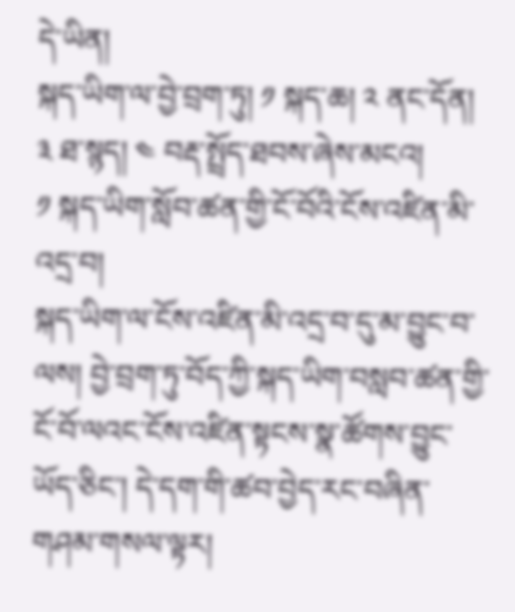དེ་ཡིན།
སྐད་ཡིག་ལ་བྱེ་བྲག་ཏུ། ༡ སྐད་ཆ། ༢ ནང་དོན། ༣ ཐ་སྙད། ༤ བརྡ་སྤྲོད་ཐབས་ཞེས་མངའ།
༡ སྐད་ཡིག་སློབ་ཚན་གྱི་ངོ་བོའི་ངོས་འཛིན་མི་འདྲ་བ།
སྐད་ཡིག་ལ་ངོས་འཛིན་མི་འདྲ་བ་དུ་མ་བྱུང་བ་ལས། བྱེ་བྲག་ཏུ་བོད་ཀྱི་སྐད་ཡིག་བསླབ་ཚན་གྱི་ངོ་བོ་ལའང་ངོས་འཛིན་སྟངས་སྣ་ཚོགས་བྱུང་ཡོད་ཅིང་། དེ་དག་གི་ཚབ་བྱེད་རང་བཞིན་གཤམ་གསལ་ལྟར།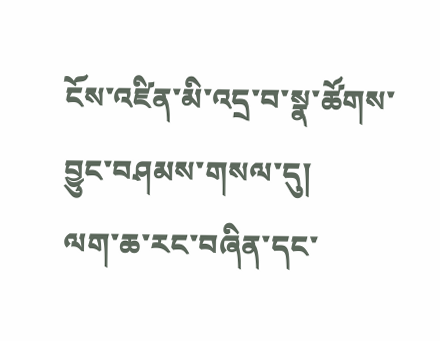ངོས་འཛིན་མི་འདྲ་བ་སྣ་ཚོགས་བྱུང་བཤམས་གསལ་དུ།
ལག་ཆ་རང་བཞིན་དང་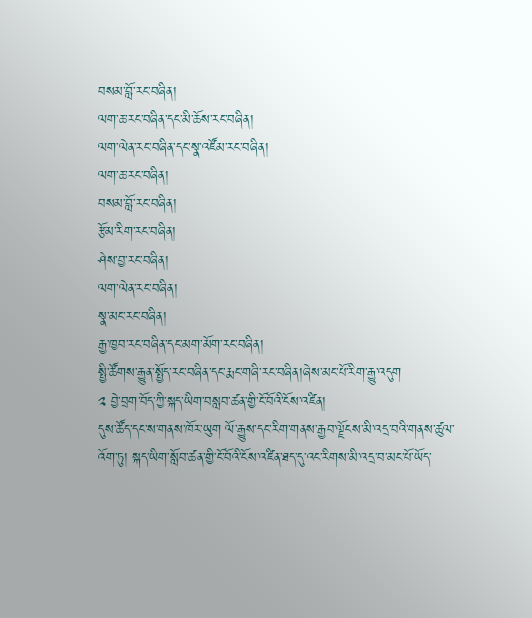བསམ་བློ་རང་བཞིན།
ལག་ཆ་རང་བཞིན་དང་མི་ཆོས་རང་བཞིན།
ལག་ལེན་རང་བཞིན་དང་སྣ་འཛོམ་རང་བཞིན།
ལག་ཆ་རང་བཞིན།
བསམ་བློ་རང་བཞིན།
རྩོམ་རིག་རང་བཞིན།
ཤེས་བྱ་རང་བཞིན།
ལག་ལེན་རང་བཞིན།
སྣ་མང་རང་བཞིན།
རྒྱ་ཁྱབ་རང་བཞིན་དང་མག་མོག་རང་བཞིན།
སྤྱི་ཚོགས་རྒྱུན་སྤྱོད་རང་བཞིན་དང་རྨང་གཞི་རང་བཞིན།ཞེས་མང་པོ་རིག་རྒྱུ་འདུག
༢ བྱེ་བྲག་བོད་ཀྱི་སྐད་ཡིག་བསླབ་ཚན་གྱི་ངོ་བོའི་ངོས་འཛིན།
དུས་ཚོད་དང་ས་གནས་ཁོར་ཡུག ལོ་རྒྱུས་དང་རིག་གནས་རྒྱབ་ལྗོངས་མི་འདྲ་བའི་གནས་ཚུལ་འོག་ཏུ། སྐད་ཡིག་སློབ་ཚན་གྱི་ངོ་བོའི་ངོས་འཛིན་ཐད་དུ་འང་རིགས་མི་འདྲ་བ་མང་པོ་ཡོད་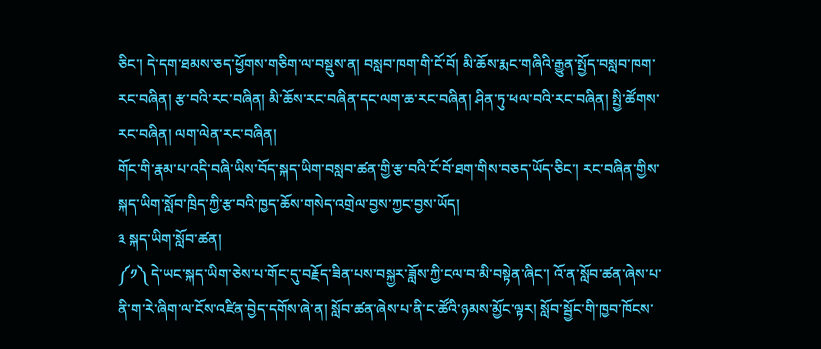ཅིང་། དེ་དག་ཐམས་ཅད་ཕྱོགས་གཅིག་ལ་བསྡུས་ན། བསླབ་ཁག་གི་ངོ་བོ། མི་ཆོས་རྨང་གཞིའི་རྒྱུན་སྤྱོད་བསླབ་ཁག་རང་བཞིན། རྩ་བའི་རང་བཞིན། མི་ཆོས་རང་བཞིན་དང་ལག་ཆ་རང་བཞིན། ཤིན་ཏུ་ཕལ་བའི་རང་བཞིན། སྤྱི་ཚོགས་རང་བཞིན། ལག་ལེན་རང་བཞིན།
གོང་གི་རྣམ་པ་འདི་བཞི་ཡིས་བོད་སྐད་ཡིག་བསླབ་ཚན་གྱི་རྩ་བའི་ངོ་བོ་ཐག་གིས་བཅད་ཡོད་ཅིང་། རང་བཞིན་གྱིས་སྐད་ཡིག་སློབ་ཁྲིད་ཀྱི་རྩ་བའི་ཁྱད་ཆོས་གསེད་འགྲེལ་བྱས་ཀྱང་བྱས་ཡོད།
༣ སྐད་ཡིག་སློབ་ཚན།
༼༡༽ དེ་ཡང་སྐད་ཡིག་ཅེས་པ་གོང་དུ་བརྗོད་ཟིན་པས་བསྐྱར་ཟློས་ཀྱི་ངལ་བ་མི་བསྟེན་ཞིང་། འོ་ན་སློབ་ཚན་ཞེས་པ་ནི་ག་རེ་ཞིག་ལ་ངོས་འཛིན་བྱེད་དགོས་ཞེ་ན། སློབ་ཚན་ཞེས་པ་ནི་ང་ཚོའི་ཉམས་མྱོང་ལྟར། སློབ་སྦྱོང་གི་ཁྱབ་ཁོངས་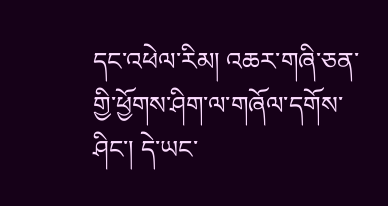དང་འཕེལ་རིམ། འཆར་གཞི་ཅན་གྱི་ཕྱོགས་ཤིག་ལ་གཞོལ་དགོས་ཤིང་། དེ་ཡང་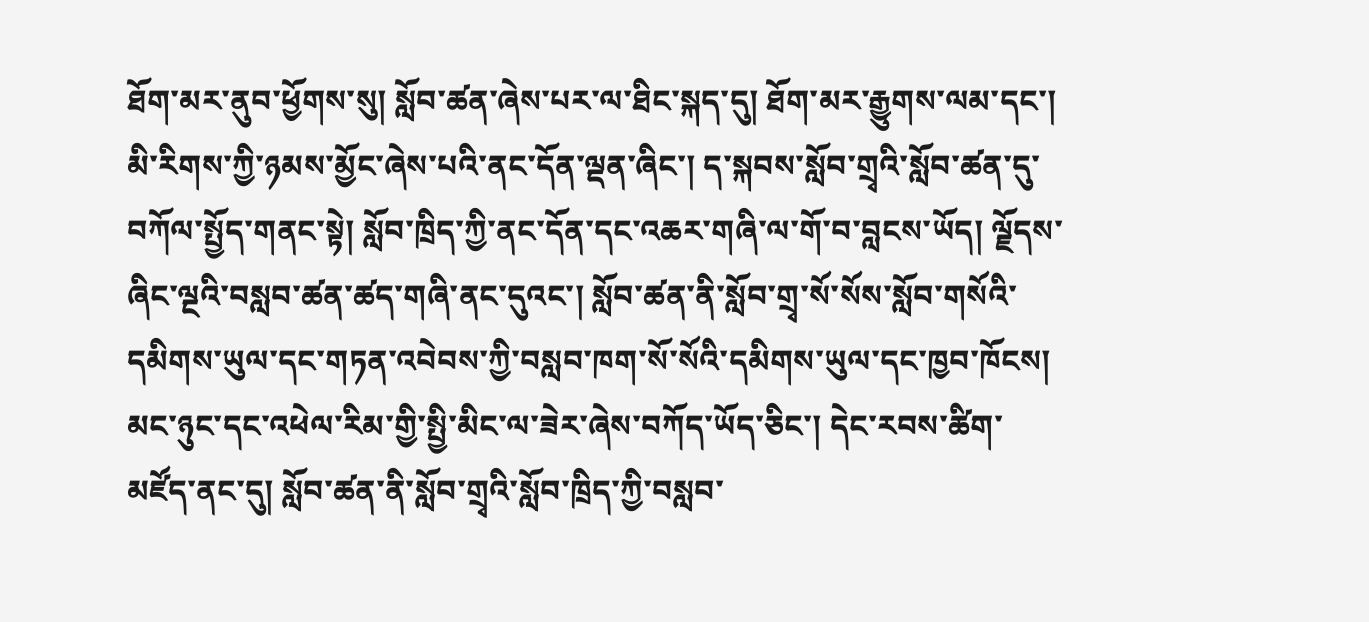ཐོག་མར་ནུབ་ཕྱོགས་སུ། སློབ་ཚན་ཞེས་པར་ལ་ཐིང་སྐད་དུ། ཐོག་མར་རྒྱུགས་ལམ་དང་། མི་རིགས་ཀྱི་ཉམས་མྱོང་ཞེས་པའི་ནང་དོན་ལྡན་ཞིང་། ད་སྐབས་སློབ་གྲྭའི་སློབ་ཚན་དུ་བཀོལ་སྤྱོད་གནང་སྟེ། སློབ་ཁྲིད་ཀྱི་ནང་དོན་དང་འཆར་གཞི་ལ་གོ་བ་བླངས་ཡོད། ལྗོདས་ཞིང་ལྔའི་བསླབ་ཚན་ཚད་གཞི་ནང་དུའང་། སློབ་ཚན་ནི་སློབ་གྲྭ་སོ་སོས་སློབ་གསོའི་དམིགས་ཡུལ་དང་གཏན་འབེབས་ཀྱི་བསླབ་ཁག་སོ་སོའི་དམིགས་ཡུལ་དང་ཁྱབ་ཁོངས། མང་ཉུང་དང་འཕེལ་རིམ་གྱི་སྤྱི་མིང་ལ་ཟེར་ཞེས་བཀོད་ཡོད་ཅིང་། དེང་རབས་ཚིག་མཛོད་ནང་དུ། སློབ་ཚན་ནི་སློབ་གྲྭའི་སློབ་ཁྲིད་ཀྱི་བསླབ་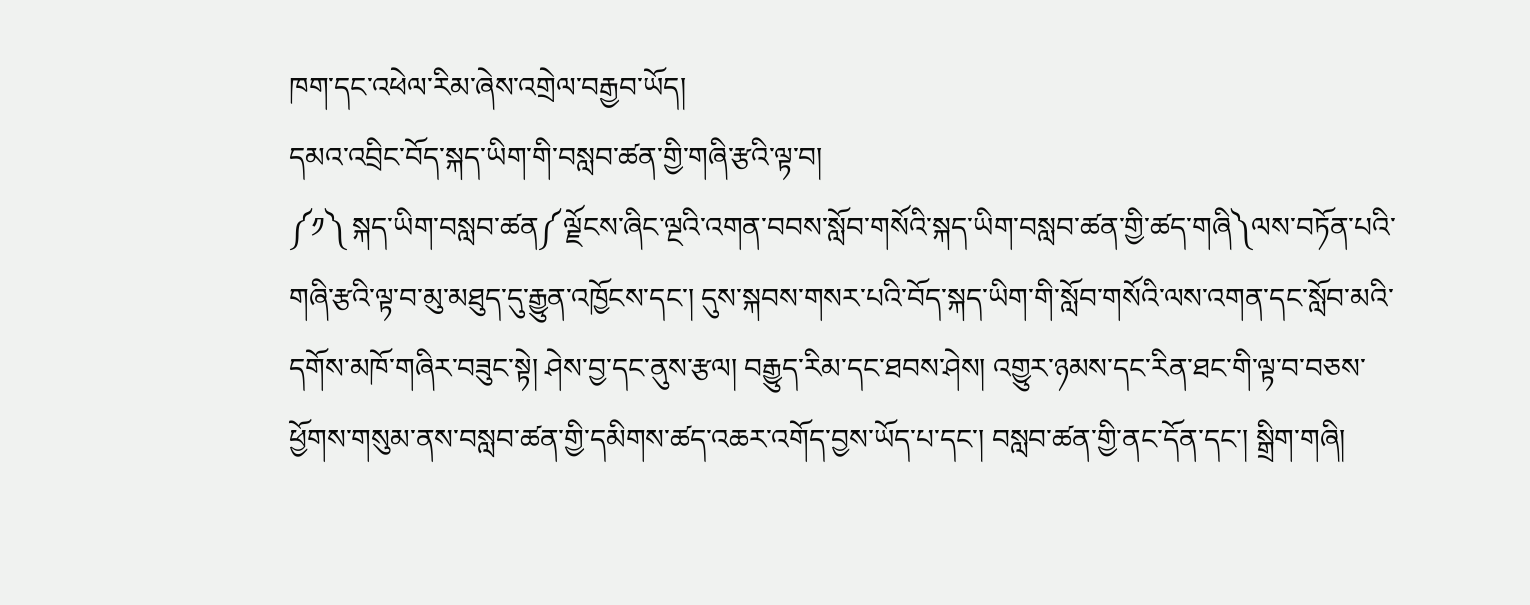ཁག་དང་འཕེལ་རིམ་ཞེས་འགྲེལ་བརྒྱབ་ཡོད།
དམའ་འབྲིང་བོད་སྐད་ཡིག་གི་བསླབ་ཚན་གྱི་གཞི་རྩའི་ལྟ་བ།
༼༡༽ སྐད་ཡིག་བསླབ་ཚན༼ལྗོངས་ཞིང་ལྔའི་འགན་བབས་སློབ་གསོའི་སྐད་ཡིག་བསླབ་ཚན་གྱི་ཚད་གཞི༽ལས་བཏོན་པའི་གཞི་རྩའི་ལྟ་བ་མུ་མཐུད་དུ་རྒྱུན་འཁྱོངས་དང་། དུས་སྐབས་གསར་པའི་བོད་སྐད་ཡིག་གི་སློབ་གསོའི་ལས་འགན་དང་སློབ་མའི་དགོས་མཁོ་གཞིར་བཟུང་སྟེ། ཤེས་བྱ་དང་ནུས་རྩལ། བརྒྱུད་རིམ་དང་ཐབས་ཤེས། འགྱུར་ཉམས་དང་རིན་ཐང་གི་ལྟ་བ་བཅས་ཕྱོགས་གསུམ་ནས་བསླབ་ཚན་གྱི་དམིགས་ཚད་འཆར་འགོད་བྱས་ཡོད་པ་དང་། བསླབ་ཚན་གྱི་ནང་དོན་དང་། སྒྲིག་གཞི།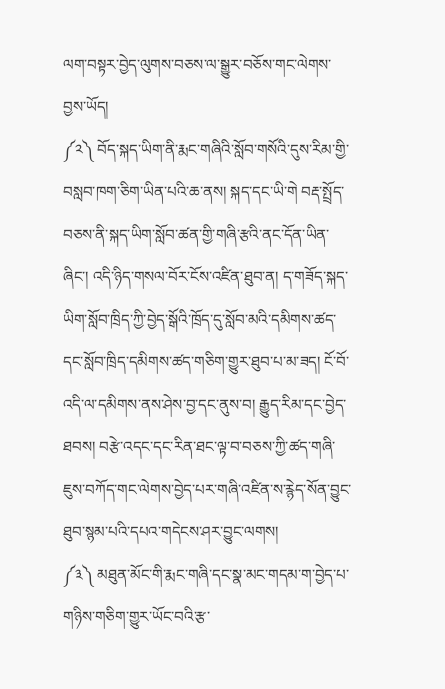ལག་བསྟར་བྱེད་ལུགས་བཅས་ལ་སྒྱུར་བཅོས་གང་ལེགས་བྱས་ཡོད།
༼༢༽ བོད་སྐད་ཡིག་ནི་རྨང་གཞིའི་སློབ་གསོའི་དུས་རིམ་གྱི་བསླབ་ཁག་ཅིག་ཡིན་པའི་ཆ་ནས། སྐད་དང་ཡི་གེ བརྡ་སྤྲོད་བཅས་ནི་སྐད་ཡིག་སློབ་ཚན་གྱི་གཞི་རྩའི་ནང་དོན་ཡིན་ཞིང་། འདི་ཉིད་གསལ་བོར་ངོས་འཛིན་ཐུབ་ན། ད་གཟོད་སྐད་ཡིག་སློབ་ཁྲིད་ཀྱི་བྱེད་སྒོའི་ཁྲོད་དུ་སློབ་མའི་དམིགས་ཚད་དང་སློབ་ཁྲིད་དམིགས་ཚད་གཅིག་གྱུར་ཐུབ་པ་མ་ཟད། ངོ་བོ་འདི་ལ་དམིགས་ནས་ཤེས་བྱ་དང་ནུས་བ། རྒྱུད་རིམ་དང་བྱེད་ཐབས། བརྩེ་འདང་དང་རིན་ཐང་ལྟ་བ་བཅས་ཀྱི་ཚད་གཞི་ཇུས་བཀོད་གང་ལེགས་བྱེད་པར་གཞི་འཛིན་ས་རྙེད་སོན་བྱུང་ཐུབ་སྙམ་པའི་དཔའ་གདེངས་ཤར་བྱུང་ལགས།
༼༣༽ མཐུན་མོང་གི་རྨང་གཞི་དང་སྣ་མང་གདམ་ག་བྱེད་པ་གཉིས་གཅིག་གྱུར་ཡོང་བའི་རྩ་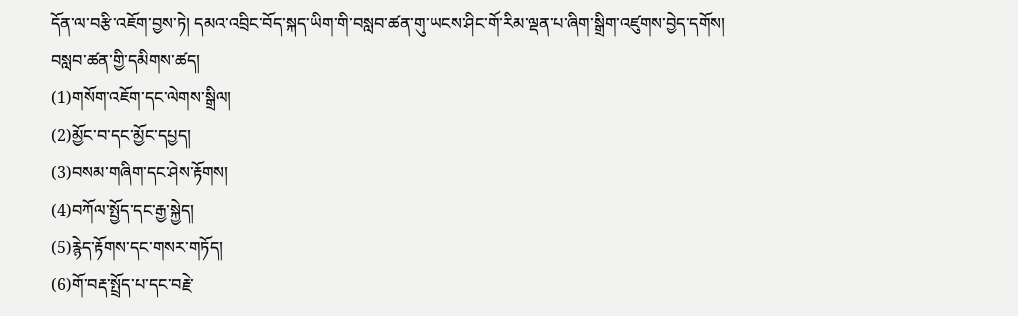དོན་ལ་བརྩི་འཇོག་བྱས་ཏེ། དམའ་འབྲིང་བོད་སྐད་ཡིག་གི་བསླབ་ཚན་གུ་ཡངས་ཤིང་གོ་རིམ་ལྡན་པ་ཞིག་སྒྲིག་འཛུགས་བྱེད་དགོས།
བསླབ་ཚན་གྱི་དམིགས་ཚད།
(1)གསོག་འཇོག་དང་ལེགས་སྒྲིལ།
(2)མྱོང་བ་དང་མྱོང་དཔྱད།
(3)བསམ་གཞིག་དང་ཤེས་རྟོགས།
(4)བཀོལ་སྤྱོད་དང་རྒྱ་སྐྱེད།
(5)རྙེད་རྟོགས་དང་གསར་གཏོད།
(6)གོ་བརྡ་སྤྲོད་པ་དང་བརྗེ་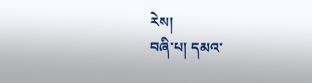རེས།
བཞི་པ། དམའ་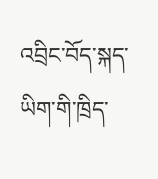འབྲིང་བོད་སྐད་ཡིག་གི་ཁྲིད་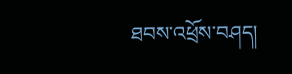ཐབས་འཕྲོས་བཤད།